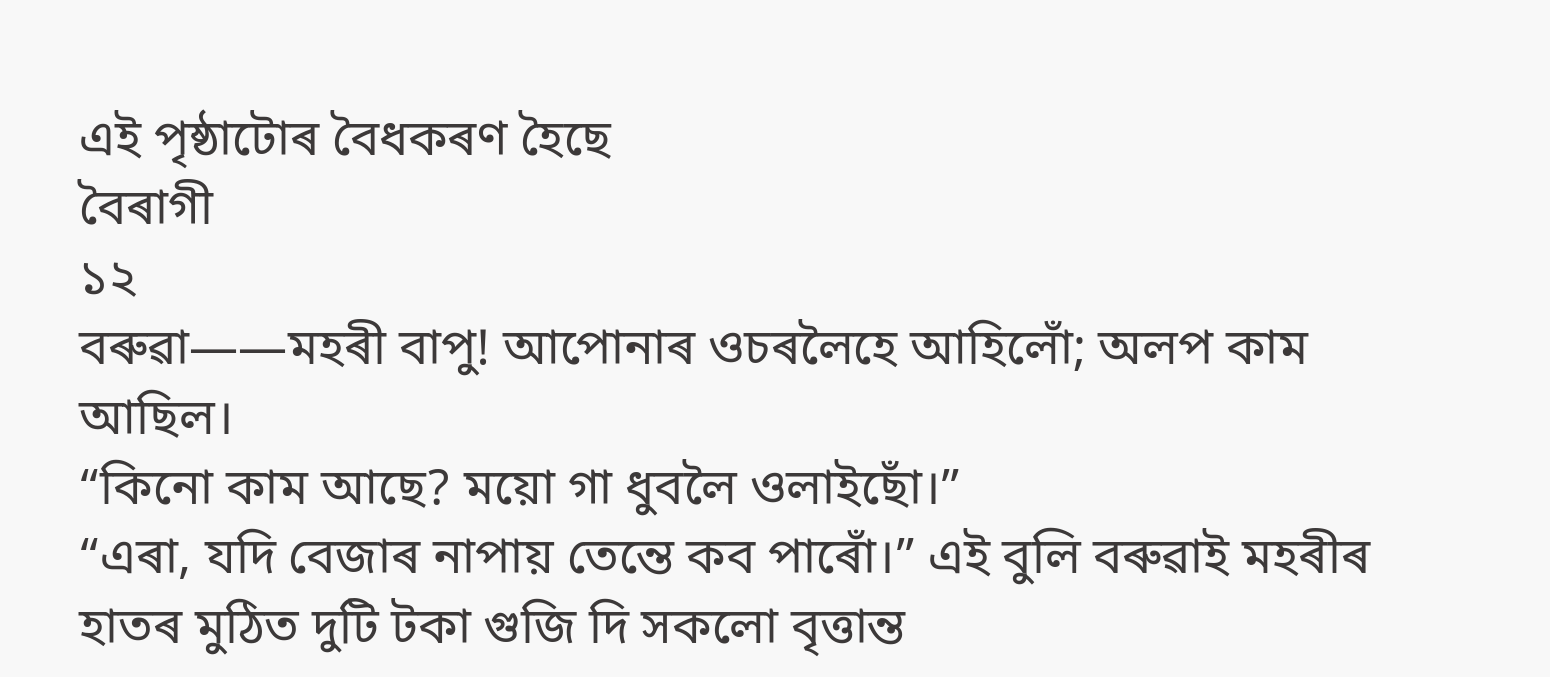এই পৃষ্ঠাটোৰ বৈধকৰণ হৈছে
বৈৰাগী
১২
বৰুৱা——মহৰী বাপু! আপোনাৰ ওচৰলৈহে আহিলোঁ; অলপ কাম আছিল।
“কিনো কাম আছে? ময়ো গা ধুবলৈ ওলাইছোঁ।”
“এৰা, যদি বেজাৰ নাপায় তেন্তে কব পাৰোঁ।” এই বুলি বৰুৱাই মহৰীৰ হাতৰ মুঠিত দুটি টকা গুজি দি সকলো বৃত্তান্ত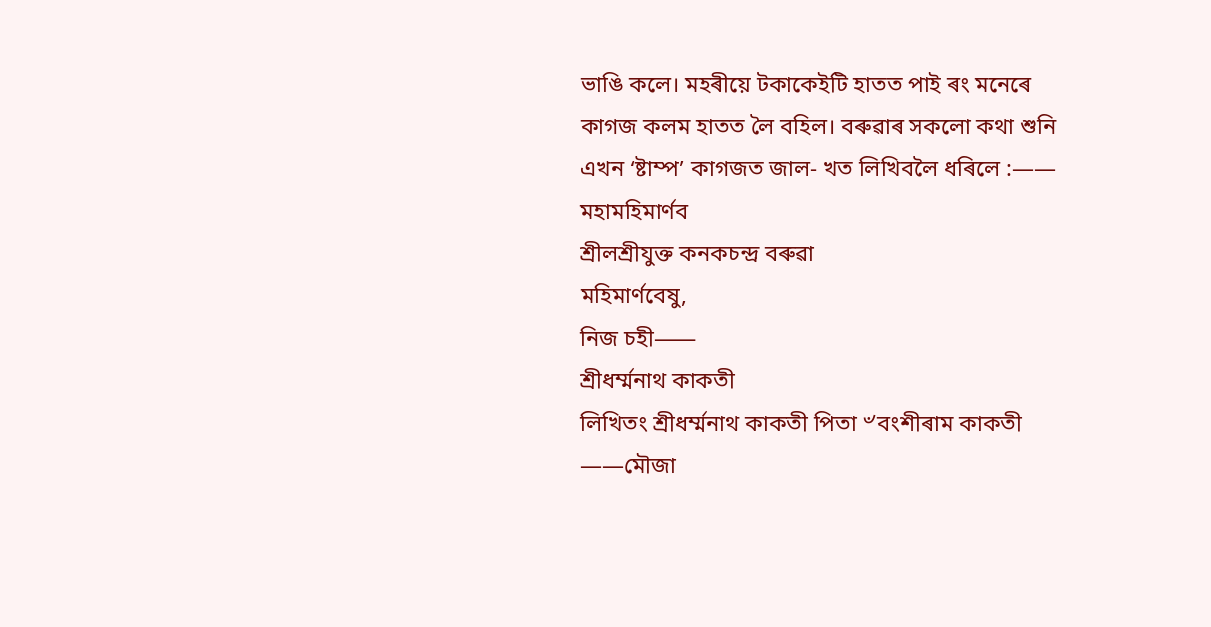ভাঙি কলে। মহৰীয়ে টকাকেইটি হাতত পাই ৰং মনেৰে কাগজ কলম হাতত লৈ বহিল। বৰুৱাৰ সকলো কথা শুনি এখন ‘ষ্টাম্প’ কাগজত জাল- খত লিখিবলৈ ধৰিলে :——
মহামহিমাৰ্ণব
শ্ৰীলশ্ৰীযুক্ত কনকচন্দ্ৰ বৰুৱা
মহিমাৰ্ণবেষু,
নিজ চহী⸺
শ্ৰীধৰ্ম্মনাথ কাকতী
লিখিতং শ্ৰীধৰ্ম্মনাথ কাকতী পিতা ৺বংশীৰাম কাকতী ——মৌজা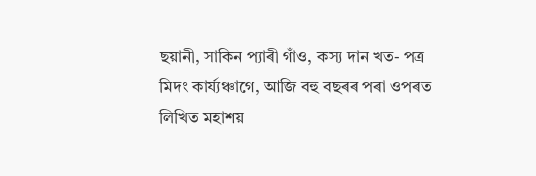ছয়ানী, সাকিন প্যাৰী গাঁও, কস্য দান খত- পত্ৰ মিদং কাৰ্য্যঞ্চাগে, আজি বহু বছৰৰ পৰা ওপৰত লিখিত মহাশয়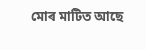মোৰ মাটিত আছে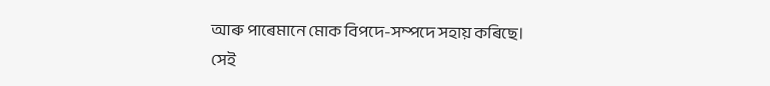আৰু পাৰেমানে মোক বিপদে-সম্পদে সহায় কৰিছে। সেই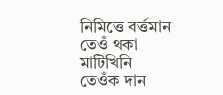নিমিত্তে বৰ্ত্তমান তেওঁ থকা মাটিখিনি তেওঁক দান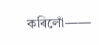কৰিলোঁ——